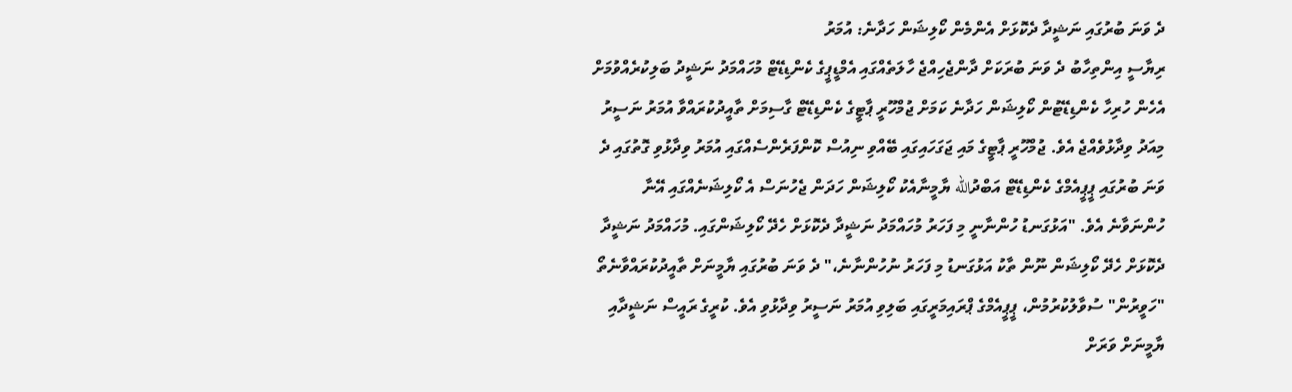ދެ ވަނަ ބުރުގައި ނަޝީދާ ދެކޮޅަށް އެންމެން ކޯލިޝަން ހަދާނެ: އުމަރު
ރިޔާސީ އިންތިހާބު ދެ ވަނަ ބުރަކަށް ދާންޖެހިއްޖެ ހާލަތެއްގައި އެމްޑީޕީގެ ކެންޑިޑޭޓް މުހައްމަދު ނަޝީދު ބަލިކުރެއްވުމަށް އެހެން ހުރިހާ ކެންޑިޑޭޓުން ކޯލިޝަން ހަދާނެ ކަމަށް ޖުމްހޫރީ ޕާޓީގެ ކެންޑިޑޭޓް ގާސިމަށް ތާއީދުކުރައްވާ އުމަރު ނަސީރު މިއަދު ވިދާޅުވެއްޖެ އެވެ. ޖުމްހޫރީ ޕާޓީގެ މައި ޖަގަހައިގައި ބޭއްވި ނިއުސް ކޮންފަރެންސެއްގައި އުމަރު ވިދާޅުވި ގޮތުގައި ދެ ވަނަ ބުރުގައި ޕީޕީއެމްގެ ކެންޑިޑޭޓް އަބްދުالله ޔާމީނާއެކު ކޯލިޝަން ހަދަން ޖެހުނަސް އެ ކޯލިޝަނެއްގައި އޭނާ ހުންނަވާނެ އެވެ. "އަޅުގަނޑު ހުންނާނީ މި ފަހަރު މުހައްމަދު ނަޝީދާ ދެކޮޅަށް ހެދޭ ކޯލިޝަންގައި. މުހައްމަދު ނަޝީދާ ދެކޮޅަށް ހެދޭ ކޯލިޝަން ނޫން ތާކު އަޅުގަނޑު މި ފަހަރު ނުހުންނާނެ،" ދެ ވަނަ ބުރުގައި ޔާމީނަށް ތާއީދުކުރައްވާނެތޯ "ހަވީރުން" ސުވާލުކުރުމުން، ޕީޕީއެމްގެ ޕްރައިމަރީގައި ބަލިވި އުމަރު ނަސީރު ވިދާޅުވި އެވެ. ކުރީގެ ރައީސް ނަޝީދާއި ޔާމީނަށް ވަރަށް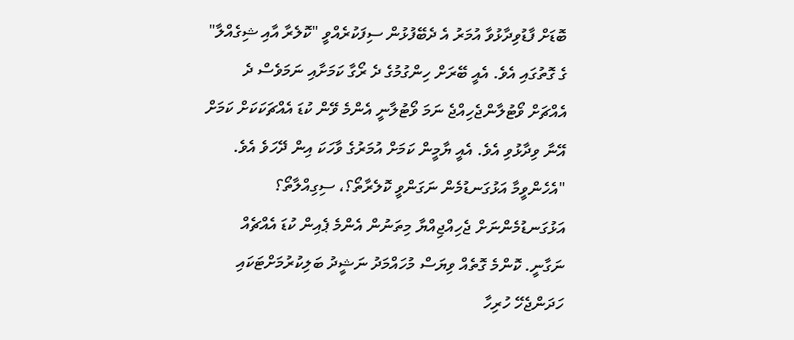ބޮޑަށް ފާޑުވިދާޅުވާ އުމަރު އެ ދެބޭފުޅުން ސިފަކުރެއްވީ "ކޮލެރާ އާއި ޝިގެއްލާ" ގެ ގޮތުގައި އެވެ. އެއީ ބޭރަށް ހިންގުމުގެ ދެ ރޯގާ ކަމަށާއި ނަމަވެސް ދެ އެއްޗަށް ވޯޓުލާންޖެހިއްޖެ ނަމަ ވޯޓުލާނީ އެންމެ ވޭން ކުޑަ އެއްޗަކަކަށް ކަމަށް އޭނާ ވިދާޅުވި އެވެ. އެއީ ޔާމީން ކަމަށް އުމަރުގެ ވާހަކަ އިން ދޭހަވެ އެވެ. "އެހެންވީމާ އަޅުގަނޑުމެން ނަގަންވީ ކޮލެރާތޯ؟، ސިގިއްލާތޯ؟ އަޅުގަނޑުމެންނަށް ޖެހިއްޖިއްޔާ މިތަނުން އެންމެ ޕެއިން ކުޑަ އެއްޗެއް ނަގާނީ. ކޮންމެ ގޮތެއް ވިޔަސް މުހައްމަދު ނަޝީދު ބަލިކުރުމަށްޓަކައި ހަދަންޖެހޭ ހުރިހާ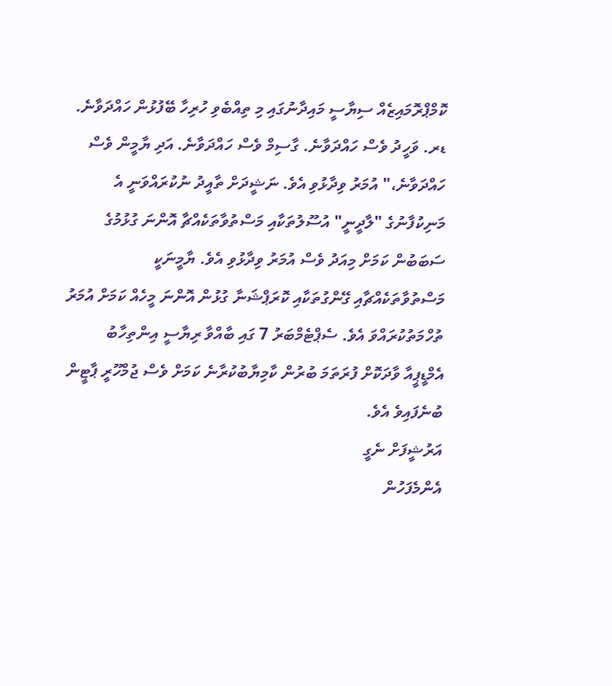ކޮމްޕްރޮމައިޒެއް ސިޔާސީ މައިދާނުގައި މި ތިއްބެވި ހުރިހާ ބޭފުޅުން ހައްދަވާނެ. ޑރ. ވަހީދު ވެސް ހައްދަވާނެ. ގާސިމް ވެސް ހައްދަވާނެ. އަދި ޔާމީން ވެސް ހައްދަވާނެ،" އުމަރު ވިދާޅުވި އެވެ. ނަޝީދަށް ތާއީދު ނުކުރައްވަނީ އެ މަނިކުފާނުގެ "ލާދީނީ" އުސޫލުތަކާއި މަސްތުވާތަކެއްޗާ އޮންނަ ގުޅުމުގެ ސަބަބުން ކަމަށް މިއަދު ވެސް އުމަރު ވިދާޅުވި އެވެ. ޔާމީނަކީ މަސްތުވާތަކެއްޗާއި ގޭންގުތަކާއި ކޮރަޕްޝަނާ ގުޅުން އޮންނަ މީހެއް ކަމަށް އުމަރު ތުހްމަތުކުރައްވަ އެވެ. ސެޕްޓެމްބަރު 7 ގައި ބާއްވާ ރިޔާސީ އިންތިހާބު އެމްޑީޕީއާ ވާދަކޮށް ފުރަތަމަ ބުރުން ކާމިޔާބުކުރާނެ ކަމަށް ވެސް ޖުމްހޫރީ ޕާޓީން ބުނެފައިވެ އެވެ.
އަރުޝީފަށް ނެގީ
އެންމެފަހުން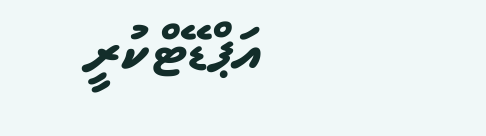އަޕްޑޭޓްކުރީ